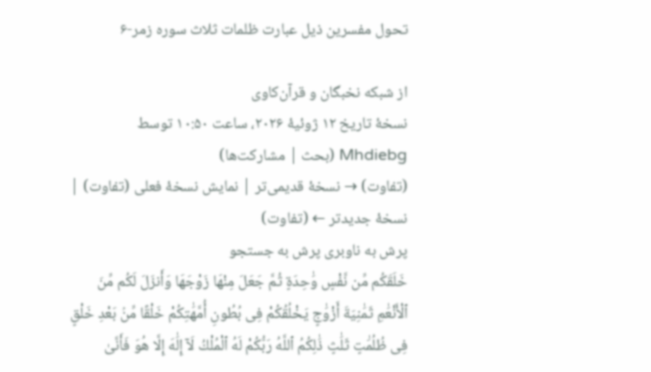تحول مفسرین ذیل عبارت ظلمات ثلاث سوره زمر-۶

از شبکه نخبگان و قرآن‌کاوی
نسخهٔ تاریخ ۱۲ ژوئیهٔ ۲۰۲۶، ساعت ۱۰:۵۰ توسط Mhdiebg (بحث | مشارکت‌ها)
(تفاوت) → نسخهٔ قدیمی‌تر | نمایش نسخهٔ فعلی (تفاوت) | نسخهٔ جدیدتر ← (تفاوت)
پرش به ناوبری پرش به جستجو
خَلَقَكُم مِّن نَّفْسٍ وَٰحِدَةٍ ثُمَّ جَعَلَ مِنْهَا زَوْجَهَا وَأَنزَلَ لَكُم مِّنَ ٱلْأَنْعَٰمِ ثَمَٰنِيَةَ أَزْوَٰجٍ يَخْلُقُكُمْ فِى بُطُونِ أُمَّهَٰتِكُمْ خَلْقًا مِّنۢ بَعْدِ خَلْقٍ فِى ظُلُمَٰتٍ ثَلَٰثٍ ذَٰلِكُمُ ٱللَّهُ رَبُّكُمْ لَهُ ٱلْمُلْكُ لَآ إِلَٰهَ إِلَّا هُوَ فَأَنَّىٰ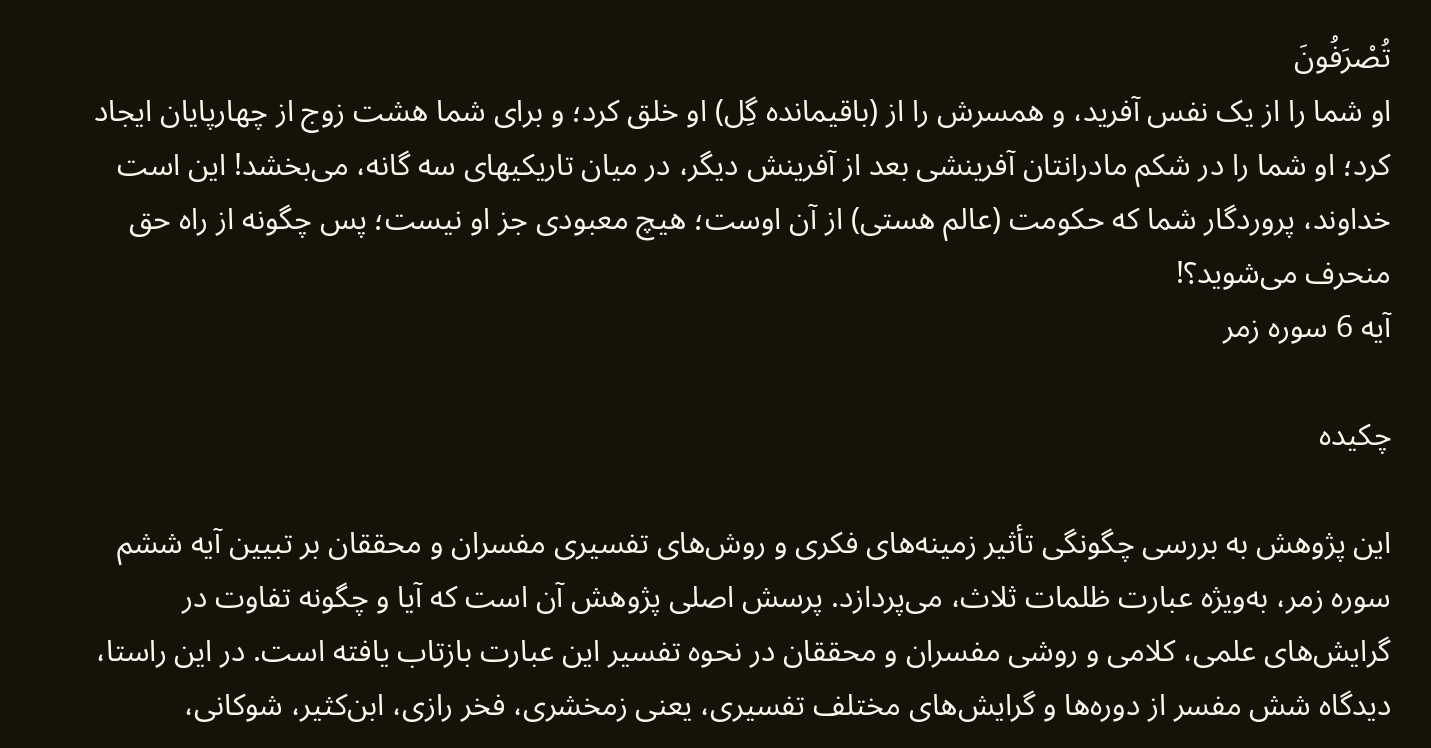تُصْرَفُونَ
او شما را از یک نفس آفرید، و همسرش را از (باقیمانده گِل) او خلق کرد؛ و برای شما هشت زوج از چهارپایان ایجاد کرد؛ او شما را در شکم مادرانتان آفرینشی بعد از آفرینش دیگر، در میان تاریکیهای سه گانه، می‌بخشد! این است خداوند، پروردگار شما که حکومت (عالم هستی) از آن اوست؛ هیچ معبودی جز او نیست؛ پس چگونه از راه حق منحرف می‌شوید؟!
آیه 6 سوره زمر

چکیده

این پژوهش به بررسی چگونگی تأثیر زمینه‌های فکری و روش‌های تفسیری مفسران و محققان بر تبیین آیه ششم سوره زمر، به‌ویژه عبارت ظلمات ثلاث، می‌پردازد. پرسش اصلی پژوهش آن است که آیا و چگونه تفاوت در گرایش‌های علمی، کلامی و روشی مفسران و محققان در نحوه تفسیر این عبارت بازتاب یافته است. در این راستا، دیدگاه شش مفسر از دوره‌ها و گرایش‌های مختلف تفسیری، یعنی زمخشری، فخر رازی، ابن‌کثیر، شوکانی،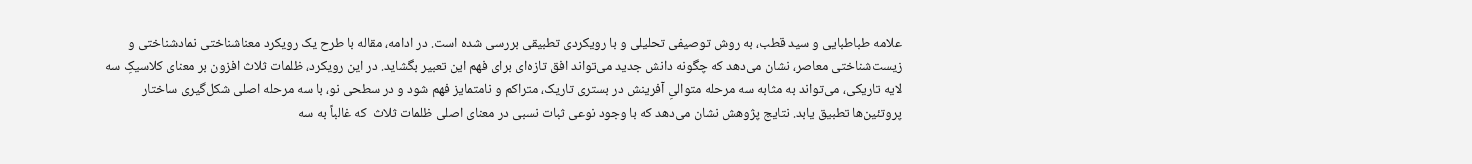علامه طباطبایی و سید قطب، به روش توصیفی تحلیلی و با رویکردی تطبیقی بررسی شده است. در ادامه، مقاله با طرح یک رویکرد معناشناختی نمادشناختی و زیست‌شناختی معاصر، نشان می‌دهد که چگونه دانش جدید می‌تواند افق تازه‌ای برای فهم این تعبیر بگشاید. در این رویکرد، ظلمات ثلاث افزون بر معنای کلاسیکِ سه لایه تاریکی، می‌تواند به مثابه سه مرحله متوالیِ آفرینش در بستری تاریک، متراکم و نامتمایز فهم شود و در سطحی نو، با سه مرحله اصلی شکل‌گیری ساختار پروتئین‌ها تطبیق یابد. نتایج پژوهش نشان می‌دهد که با وجود نوعی ثبات نسبی در معنای اصلی ظلمات ثلاث  که غالباً به سه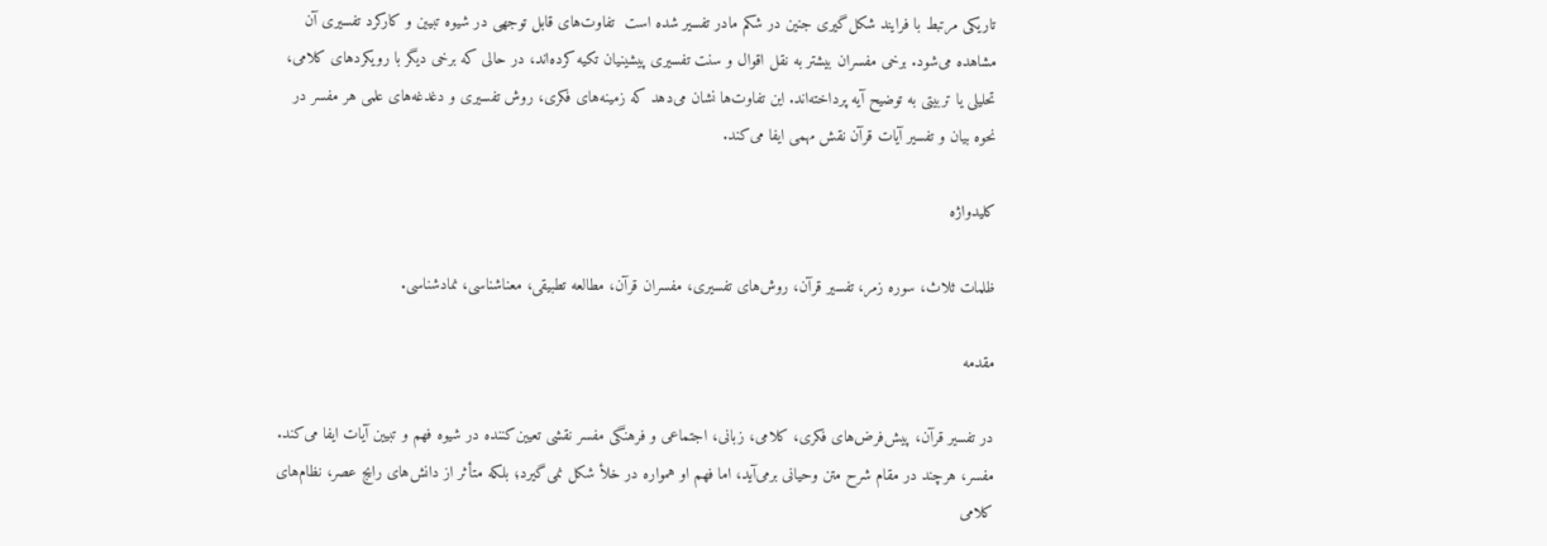تاریکی مرتبط با فرایند شکل‌گیری جنین در شکم مادر تفسیر شده است  تفاوت‌های قابل توجهی در شیوه تبیین و کارکرد تفسیری آن مشاهده می‌شود. برخی مفسران بیشتر به نقل اقوال و سنت تفسیری پیشینیان تکیه کرده‌اند، در حالی که برخی دیگر با رویکردهای کلامی، تحلیلی یا تربیتی به توضیح آیه پرداخته‌اند. این تفاوت‌ها نشان می‌دهد که زمینه‌های فکری، روش تفسیری و دغدغه‌های علمی هر مفسر در نحوه بیان و تفسیر آیات قرآن نقش مهمی ایفا می‌کند.

کلیدواژه‌

ظلمات ثلاث، سوره زمر، تفسیر قرآن، روش‌های تفسیری، مفسران قرآن، مطالعه تطبیقی، معناشناسی، نمادشناسی.

مقدمه

در تفسیر قرآن، پیش‌فرض‌های فکری، کلامی، زبانی، اجتماعی و فرهنگی مفسر نقشی تعیین‌کننده در شیوه فهم و تبیین آیات ایفا می‌کند. مفسر، هرچند در مقام شرح متن وحیانی برمی‌آید، اما فهم او همواره در خلأ شکل نمی‌گیرد؛ بلکه متأثر از دانش‌های رایج عصر، نظام‌های کلامی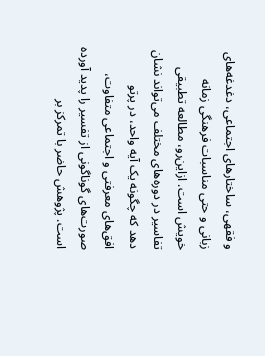و فقهی، ساختارهای اجتماعی، دغدغه‌های زبانی و حتی مناسبات فرهنگی زمانه خویش است. ازاین‌رو، مطالعه تطبیقی تفاسیر در دوره‌های مختلف می‌تواند نشان دهد که چگونه یک آیه واحد، در پرتو افق‌های معرفتی و اجتماعی متفاوت، صورت‌های گوناگونی از تفسیر را پدید آورده است. پژوهش حاضر با تمرکز بر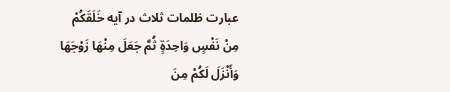عبارت ظلمات ثلاث در آیه خَلَقَكُمْ مِنْ نَفْسٍ وَاحِدَةٍ ثُمَّ جَعَلَ مِنْهَا زَوْجَهَا وَأَنْزَلَ لَكُمْ مِنَ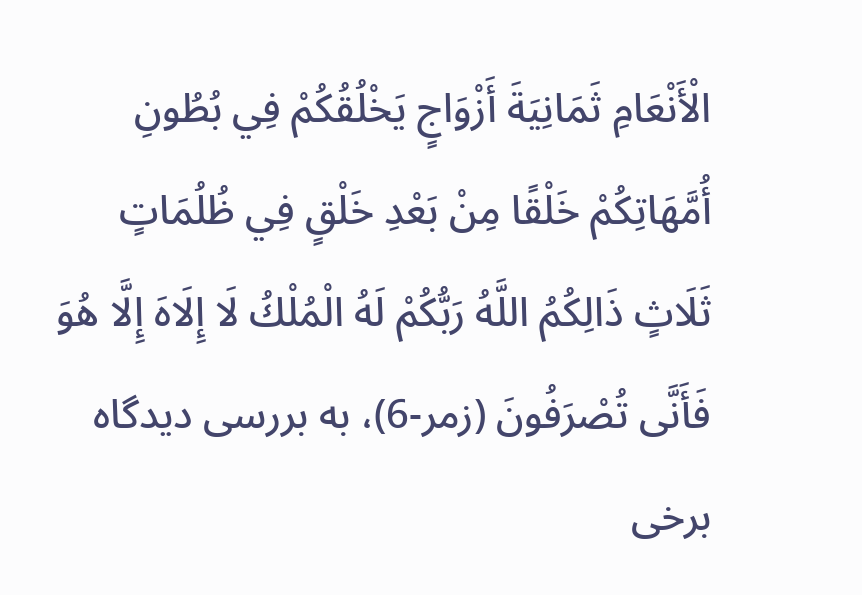الْأَنْعَامِ ثَمَانِيَةَ أَزْوَاجٍ يَخْلُقُكُمْ فِي بُطُونِ أُمَّهَاتِكُمْ خَلْقًا مِنْ بَعْدِ خَلْقٍ فِي ظُلُمَاتٍ ثَلَاثٍ ذَالِكُمُ اللَّهُ رَبُّكُمْ لَهُ الْمُلْكُ لَا إِلَاهَ إِلَّا هُوَ فَأَنَّی تُصْرَفُونَ (زمر-6)، به بررسی دیدگاه برخی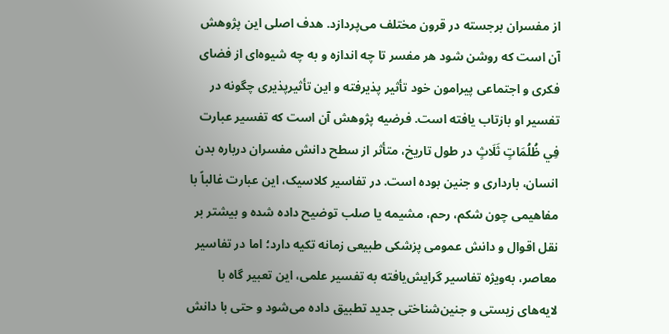از مفسران برجسته در قرون مختلف می‌پردازد. هدف اصلی این پژوهش آن است که روشن شود هر مفسر تا چه اندازه و به چه شیوه‌ای از فضای فکری و اجتماعی پیرامون خود تأثیر پذیرفته و این تأثیرپذیری چگونه در تفسیر او بازتاب یافته است. فرضیه پژوهش آن است که تفسیر عبارت فِي ظُلُمَاتٍ ثَلَاثٍ در طول تاریخ، متأثر از سطح دانش مفسران درباره بدن انسان، بارداری و جنین بوده است. در تفاسیر کلاسیک، این عبارت غالباً با مفاهیمی چون شکم، رحم، مشیمه یا صلب توضیح داده شده و بیشتر بر نقل اقوال و دانش عمومی پزشکی طبیعی زمانه تکیه دارد؛ اما در تفاسیر معاصر، به‌ویژه تفاسیر گرایش‌یافته به تفسیر علمی، این تعبیر گاه با لایه‌های زیستی و جنین‌شناختی جدید تطبیق داده می‌شود و حتی با دانش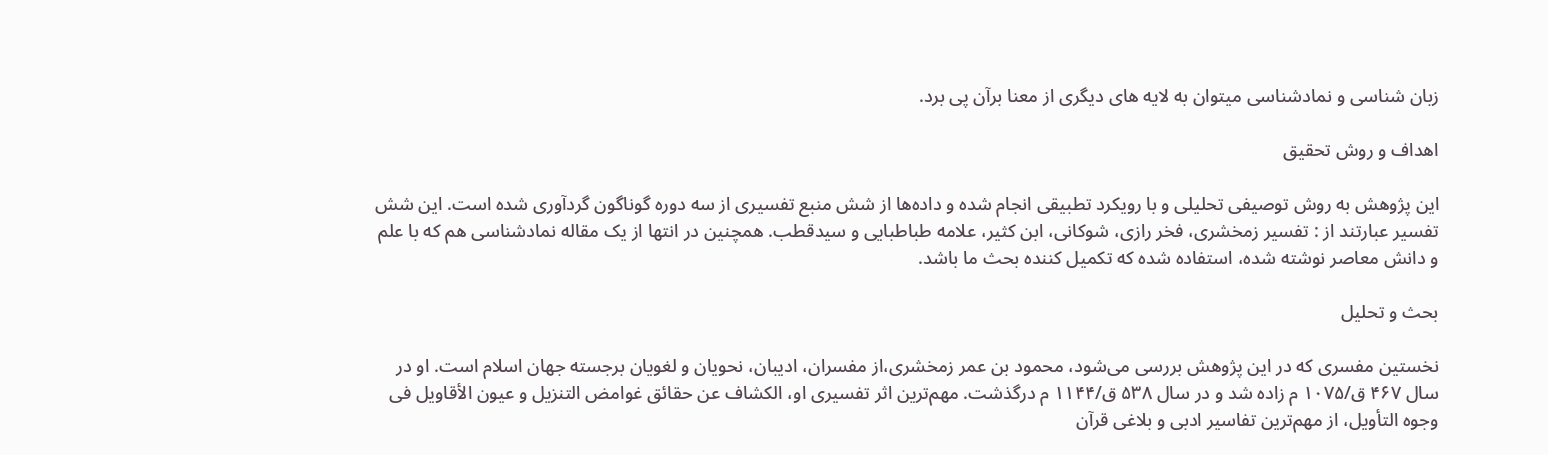زبان شناسی و نمادشناسی میتوان به لایه های دیگری از معنا برآن پی برد.

اهداف و روش تحقیق

این پژوهش به روش توصیفی تحلیلی و با رویکرد تطبیقی انجام شده و داده‌ها از شش منبع تفسیری از سه دوره گوناگون گردآوری شده است. این شش تفسیر عبارتند از : تفسیر زمخشری، فخر رازی، شوکانی، ابن کثیر، علامه طباطبایی و سیدقطب. همچنین در انتها از یک مقاله نمادشناسی هم که با علم و دانش معاصر نوشته شده، استفاده شده که تکمیل کننده بحث ما باشد.

بحث و تحلیل

نخستین مفسری که در این پژوهش بررسی می‌شود، محمود بن عمر زمخشری،از مفسران، ادیبان، نحویان و لغویان برجسته جهان اسلام است. او در سال ۴۶۷ ق/۱۰۷۵ م زاده شد و در سال ۵۳۸ ق/۱۱۴۴ م درگذشت. مهم‌ترین اثر تفسیری او، الکشاف عن حقائق غوامض التنزیل و عیون الأقاویل فی وجوه التأویل، از مهم‌ترین تفاسیر ادبی و بلاغی قرآن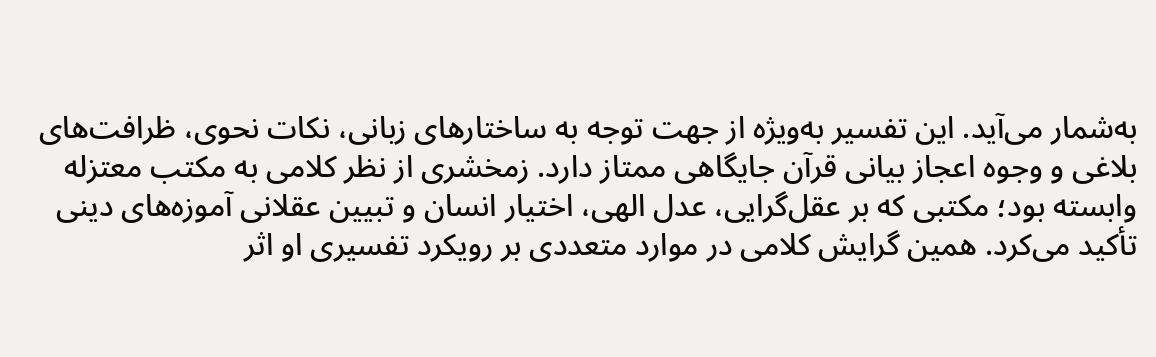به‌شمار می‌آید. این تفسیر به‌ویژه از جهت توجه به ساختارهای زبانی، نکات نحوی، ظرافت‌های بلاغی و وجوه اعجاز بیانی قرآن جایگاهی ممتاز دارد. زمخشری از نظر کلامی به مکتب معتزله وابسته بود؛ مکتبی که بر عقل‌گرایی، عدل الهی، اختیار انسان و تبیین عقلانی آموزه‌های دینی تأکید می‌کرد. همین گرایش کلامی در موارد متعددی بر رویکرد تفسیری او اثر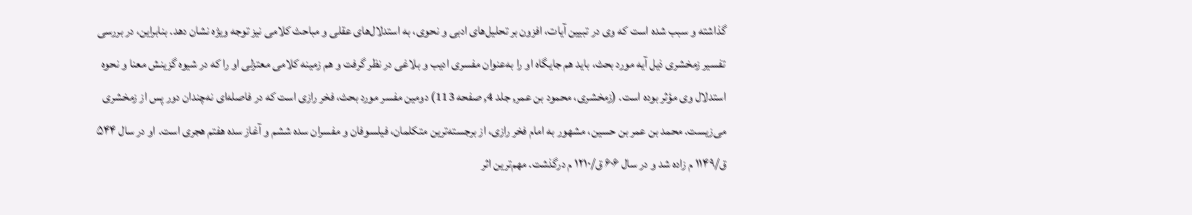گذاشته و سبب شده است که وی در تبیین آیات، افزون بر تحلیل‌های ادبی و نحوی، به استدلال‌های عقلی و مباحث کلامی نیز توجه ویژه نشان دهد. بنابراین، در بررسی تفسیر زمخشری ذیل آیه مورد بحث، باید هم جایگاه او را به‌عنوان مفسری ادیب و بلاغی در نظر گرفت و هم زمینه کلامی معتزلی او را که در شیوه گزینش معنا و نحوه استدلال وی مؤثر بوده است. (زمخشری، محمود بن عمر, جلد 4, صفحه 113) دومین مفسر مورد بحث، فخر رازی است که در فاصله‌ای نه‌چندان دور پس از زمخشری می‌زیست. محمد بن عمر بن حسین، مشهور به امام فخر رازی، از برجسته‌ترین متکلمان، فیلسوفان و مفسران سده ششم و آغاز سده هفتم هجری است. او در سال ۵۴۴ ق/۱۱۴۹ م زاده شد و در سال ۶۰۶ ق/۱۲۱۰ م درگذشت. مهم‌ترین اثر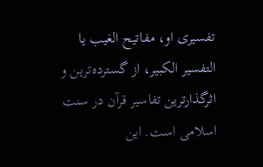تفسیری او، مفاتیح الغیب یا التفسیر الکبیر، از گسترده‌ترین و اثرگذارترین تفاسیر قرآن در سنت اسلامی است. این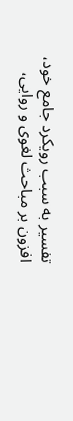تفسیر به سبب رویکرد جامع خود، افزون بر مباحث لغوی و روایی،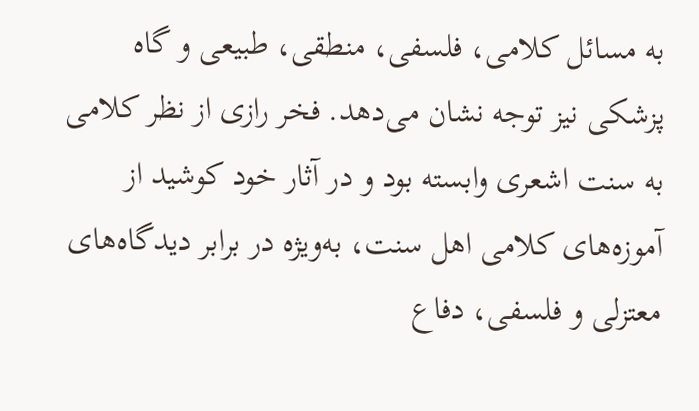به مسائل کلامی، فلسفی، منطقی، طبیعی و گاه پزشکی نیز توجه نشان می‌دهد. فخر رازی از نظر کلامی به سنت اشعری وابسته بود و در آثار خود کوشید از آموزه‌های کلامی اهل سنت، به‌ویژه در برابر دیدگاه‌های معتزلی و فلسفی، دفاع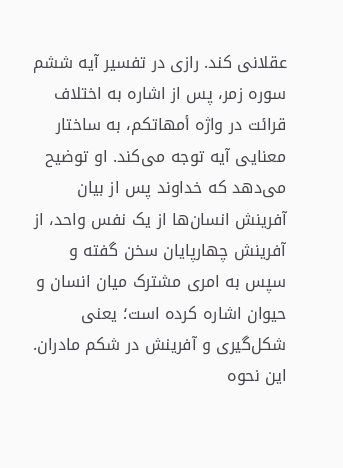عقلانی کند. رازی در تفسیر آیه ششم سوره زمر، پس از اشاره به اختلاف قرائت در واژه أمهاتکم، به ساختار معنایی آیه توجه می‌کند. او توضیح می‌دهد که خداوند پس از بیان آفرینش انسان‌ها از یک نفس واحد، از آفرینش چهارپایان سخن گفته و سپس به امری مشترک میان انسان و حیوان اشاره کرده است؛ یعنی شکل‌گیری و آفرینش در شکم مادران. این نحوه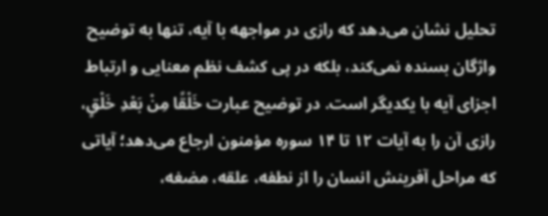تحلیل نشان می‌دهد که رازی در مواجهه با آیه، تنها به توضیح واژگان بسنده نمی‌کند، بلکه در پی کشف نظم معنایی و ارتباط اجزای آیه با یکدیگر است. در توضیح عبارت خَلْقًا مِنْ بَعْدِ خَلْقٍ، رازی آن را به آیات ۱۲ تا ۱۴ سوره مؤمنون ارجاع می‌دهد؛ آیاتی که مراحل آفرینش انسان را از نطفه، علقه، مضغه،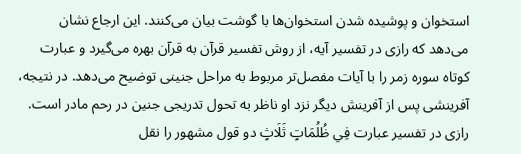استخوان و پوشیده شدن استخوان‌ها با گوشت بیان می‌کنند. این ارجاع نشان می‌دهد که رازی در تفسیر آیه، از روش تفسیر قرآن به قرآن بهره می‌گیرد و عبارت کوتاه سوره زمر را با آیات مفصل‌تر مربوط به مراحل جنینی توضیح می‌دهد. در نتیجه، آفرینشی پس از آفرینش دیگر نزد او ناظر به تحول تدریجی جنین در رحم مادر است. رازی در تفسیر عبارت فِي ظُلُمَاتٍ ثَلَاثٍ دو قول مشهور را نقل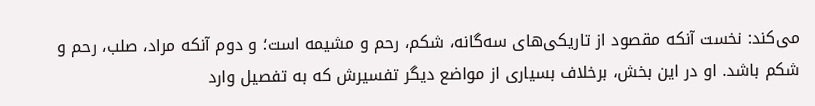می‌کند: نخست آنکه مقصود از تاریکی‌های سه‌گانه، شکم، رحم و مشیمه است؛ و دوم آنکه مراد، صلب، رحم و شکم باشد. او در این بخش، برخلاف بسیاری از مواضع دیگر تفسیرش که به تفصیل وارد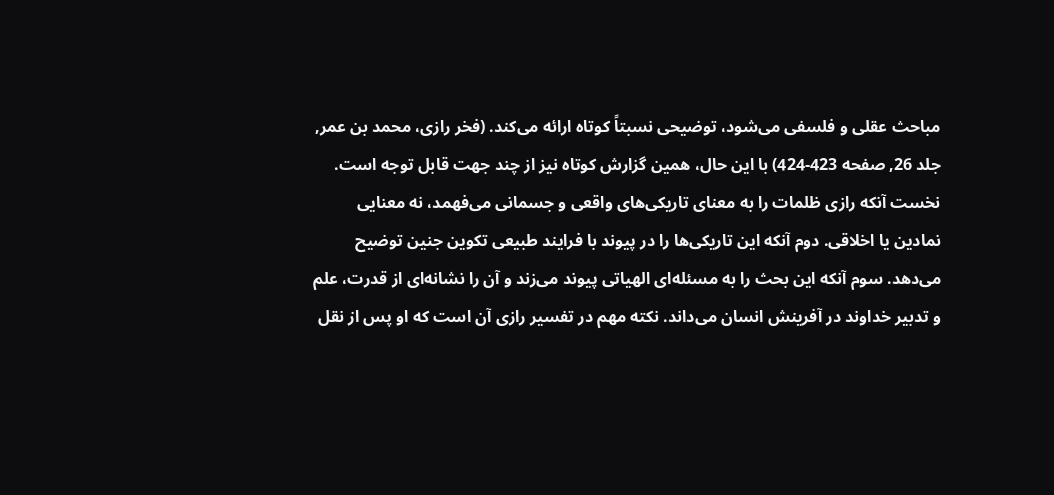مباحث عقلی و فلسفی می‌شود، توضیحی نسبتاً کوتاه ارائه می‌کند. (فخر رازی، محمد بن عمر, جلد 26, صفحه 423-424) با این حال، همین گزارش کوتاه نیز از چند جهت قابل توجه است. نخست آنکه رازی ظلمات را به معنای تاریکی‌های واقعی و جسمانی می‌فهمد، نه معنایی نمادین یا اخلاقی. دوم آنکه این تاریکی‌ها را در پیوند با فرایند طبیعی تکوین جنین توضیح می‌دهد. سوم آنکه این بحث را به مسئله‌ای الهیاتی پیوند می‌زند و آن را نشانه‌ای از قدرت، علم و تدبیر خداوند در آفرینش انسان می‌داند. نکته مهم در تفسیر رازی آن است که او پس از نقل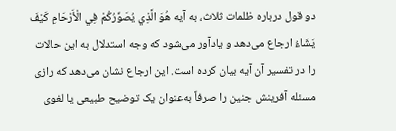دو قول درباره ظلمات ثلاث، به آیه هُوَ الَّذِي يُصَوِّرُكُمْ فِي الْأَرْحَامِ كَيْفَ يَشَاءُ ارجاع می‌دهد و یادآور می‌شود که وجه استدلال به این حالات را در تفسیر آن آیه بیان کرده است. این ارجاع نشان می‌دهد که رازی مسئله آفرینش جنین را صرفاً به‌عنوان یک توضیح طبیعی یا لغوی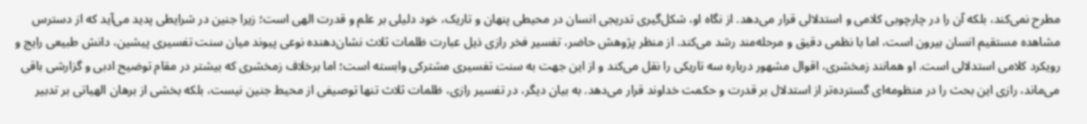مطرح نمی‌کند، بلکه آن را در چارچوبی کلامی و استدلالی قرار می‌دهد. از نگاه او، شکل‌گیری تدریجی انسان در محیطی پنهان و تاریک، خود دلیلی بر علم و قدرت الهی است؛ زیرا جنین در شرایطی پدید می‌آید که از دسترس مشاهده مستقیم انسان بیرون است، اما با نظمی دقیق و مرحله‌مند رشد می‌کند. از منظر پژوهش حاضر، تفسیر فخر رازی ذیل عبارت ظلمات ثلاث نشان‌دهنده نوعی پیوند میان سنت تفسیری پیشین، دانش طبیعی رایج و رویکرد کلامی استدلالی است. او همانند زمخشری، اقوال مشهور درباره سه تاریکی را نقل می‌کند و از این جهت به سنت تفسیری مشترکی وابسته است؛ اما برخلاف زمخشری که بیشتر در مقام توضیح ادبی و گزارشی باقی می‌ماند، رازی این بحث را در منظومه‌ای گسترده‌تر از استدلال بر قدرت و حکمت خداوند قرار می‌دهد. به بیان دیگر، در تفسیر رازی، ظلمات ثلاث تنها توصیفی از محیط جنین نیست، بلکه بخشی از برهان الهیاتی بر تدبیر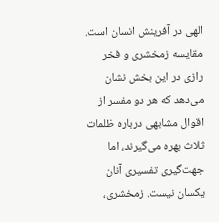الهی در آفرینش انسان است. مقایسه زمخشری و فخر رازی در این بخش نشان می‌دهد که هر دو مفسر از اقوال مشابهی درباره ظلمات ثلاث بهره می‌گیرند، اما جهت‌گیری تفسیری آنان یکسان نیست. زمخشری،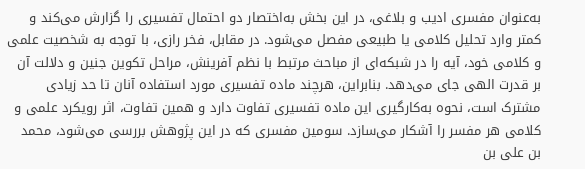به‌عنوان مفسری ادیب و بلاغی، در این بخش به‌اختصار دو احتمال تفسیری را گزارش می‌کند و کمتر وارد تحلیل کلامی یا طبیعی مفصل می‌شود. در مقابل، فخر رازی، با توجه به شخصیت علمی و کلامی خود، آیه را در شبکه‌ای از مباحث مرتبط با نظم آفرینش، مراحل تکوین جنین و دلالت آن بر قدرت الهی جای می‌دهد. بنابراین، هرچند ماده تفسیری مورد استفاده آنان تا حد زیادی مشترک است، نحوه به‌کارگیری این ماده تفسیری تفاوت دارد و همین تفاوت، اثر رویکرد علمی و کلامی هر مفسر را آشکار می‌سازد. سومین مفسری که در این پژوهش بررسی می‌شود، محمد بن علی بن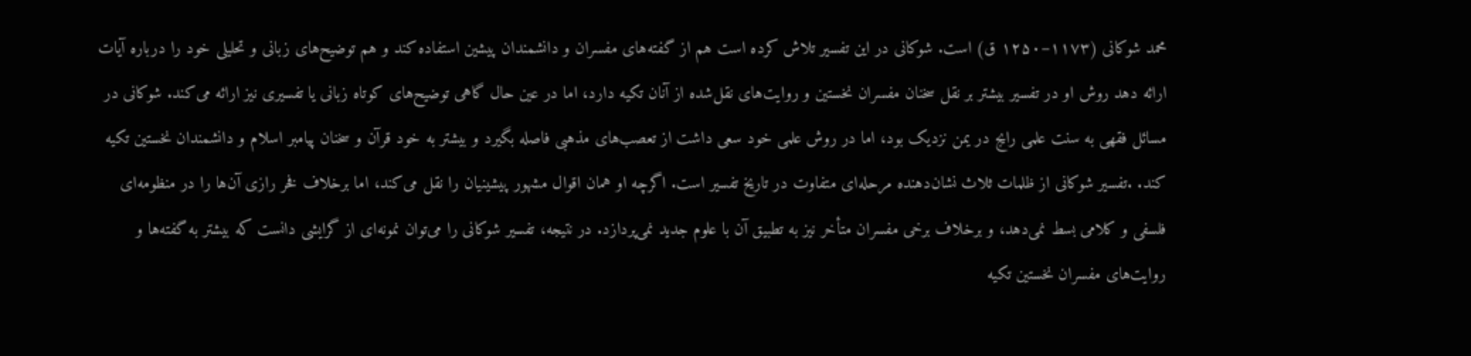محمد شوکانی (۱۱۷۳–۱۲۵۰ ق) است. شوکانی در این تفسیر تلاش کرده است هم از گفته‌های مفسران و دانشمندان پیشین استفاده کند و هم توضیح‌های زبانی و تحلیلی خود را درباره آیات ارائه دهد روش او در تفسیر بیشتر بر نقل سخنان مفسران نخستین و روایت‌های نقل‌شده از آنان تکیه دارد، اما در عین حال گاهی توضیح‌های کوتاه زبانی یا تفسیری نیز ارائه می‌کند. شوکانی در مسائل فقهی به سنت علمی رایج در یمن نزدیک بود، اما در روش علمی خود سعی داشت از تعصب‌های مذهبی فاصله بگیرد و بیشتر به خود قرآن و سخنان پیامبر اسلام و دانشمندان نخستین تکیه کند. .تفسیر شوکانی از ظلمات ثلاث نشان‌دهنده مرحله‌ای متفاوت در تاریخ تفسیر است. اگرچه او همان اقوال مشهور پیشینیان را نقل می‌کند، اما برخلاف فخر رازی آن‌ها را در منظومه‌ای فلسفی و کلامی بسط نمی‌دهد، و برخلاف برخی مفسران متأخر نیز به تطبیق آن با علوم جدید نمی‌پردازد. در نتیجه، تفسیر شوکانی را می‌توان نمونه‌ای از گرایشی دانست که بیشتر به گفته‌ها و روایت‌های مفسران نخستین تکیه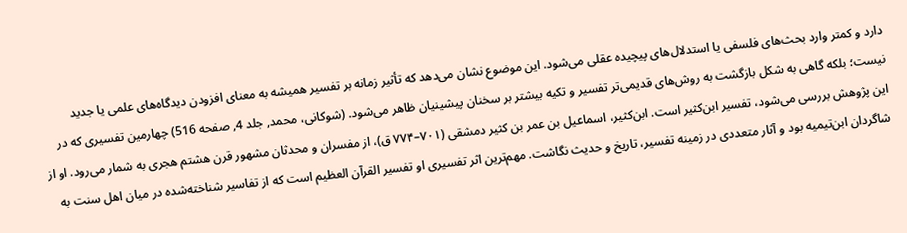دارد و کمتر وارد بحث‌های فلسفی یا استدلال‌های پیچیده عقلی می‌شود. این موضوع نشان می‌دهد که تأثیر زمانه بر تفسیر همیشه به معنای افزودن دیدگاه‌های علمی یا جدید نیست؛ بلکه گاهی به شکل بازگشت به روش‌های قدیمی‌تر تفسیر و تکیه بیشتر بر سخنان پیشینیان ظاهر می‌شود. (شوکانی، محمد, جلد 4, صفحه 516) چهارمین تفسیری که در این پژوهش بررسی می‌شود، تفسیر ابن‌کثیر است. ابن‌کثیر، اسماعیل بن عمر بن کثیر دمشقی (۷۰۱–۷۷۴ ق)، از مفسران و محدثان مشهور قرن هشتم هجری به شمار می‌رود. او از شاگردان ابن‌تیمیه بود و آثار متعددی در زمینه تفسیر، تاریخ و حدیث نگاشت. مهم‌ترین اثر تفسیری او تفسیر القرآن العظیم است که از تفاسیر شناخته‌شده در میان اهل سنت به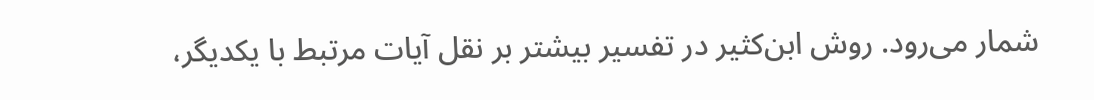شمار می‌رود. روش ابن‌کثیر در تفسیر بیشتر بر نقل آیات مرتبط با یکدیگر،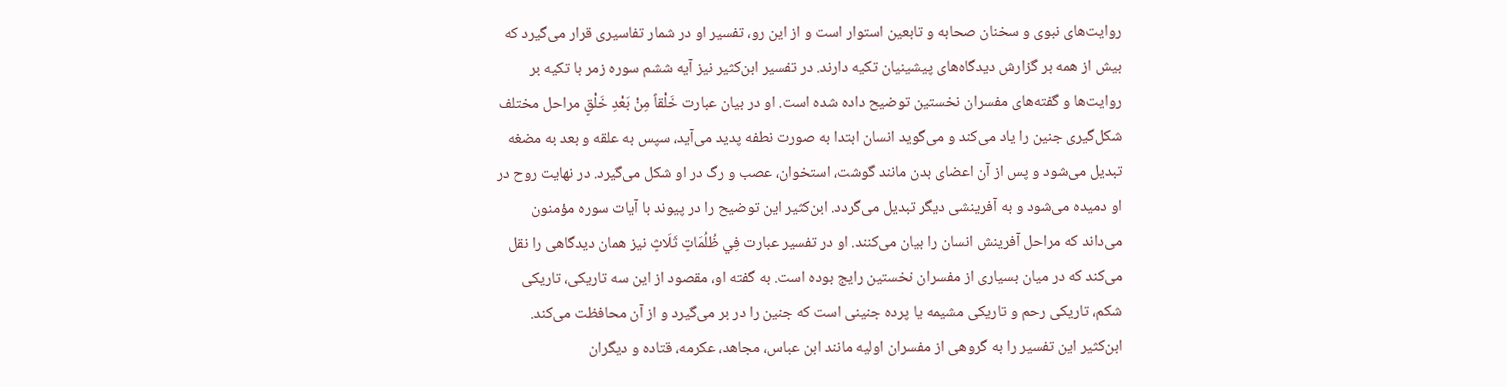روایت‌های نبوی و سخنان صحابه و تابعین استوار است و از این رو، تفسیر او در شمار تفاسیری قرار می‌گیرد که بیش از همه بر گزارش دیدگاه‌های پیشینیان تکیه دارند. در تفسیر ابن‌کثیر نیز آیه ششم سوره زمر با تکیه بر روایت‌ها و گفته‌های مفسران نخستین توضیح داده شده است. او در بیان عبارت خَلْقاً مِنْ بَعْدِ خَلْقٍ مراحل مختلف شکل‌گیری جنین را یاد می‌کند و می‌گوید انسان ابتدا به صورت نطفه پدید می‌آید، سپس به علقه و بعد به مضغه تبدیل می‌شود و پس از آن اعضای بدن مانند گوشت، استخوان، عصب و رگ در او شکل می‌گیرد. در نهایت روح در او دمیده می‌شود و به آفرینشی دیگر تبدیل می‌گردد. ابن‌کثیر این توضیح را در پیوند با آیات سوره مؤمنون می‌داند که مراحل آفرینش انسان را بیان می‌کنند. او در تفسیر عبارت فِي ظُلُمَاتٍ ثَلَاثٍ نیز همان دیدگاهی را نقل می‌کند که در میان بسیاری از مفسران نخستین رایج بوده است. به گفته او، مقصود از این سه تاریکی، تاریکی شکم، تاریکی رحم و تاریکی مشیمه یا پرده جنینی است که جنین را در بر می‌گیرد و از آن محافظت می‌کند. ابن‌کثیر این تفسیر را به گروهی از مفسران اولیه مانند ابن عباس، مجاهد، عکرمه، قتاده و دیگران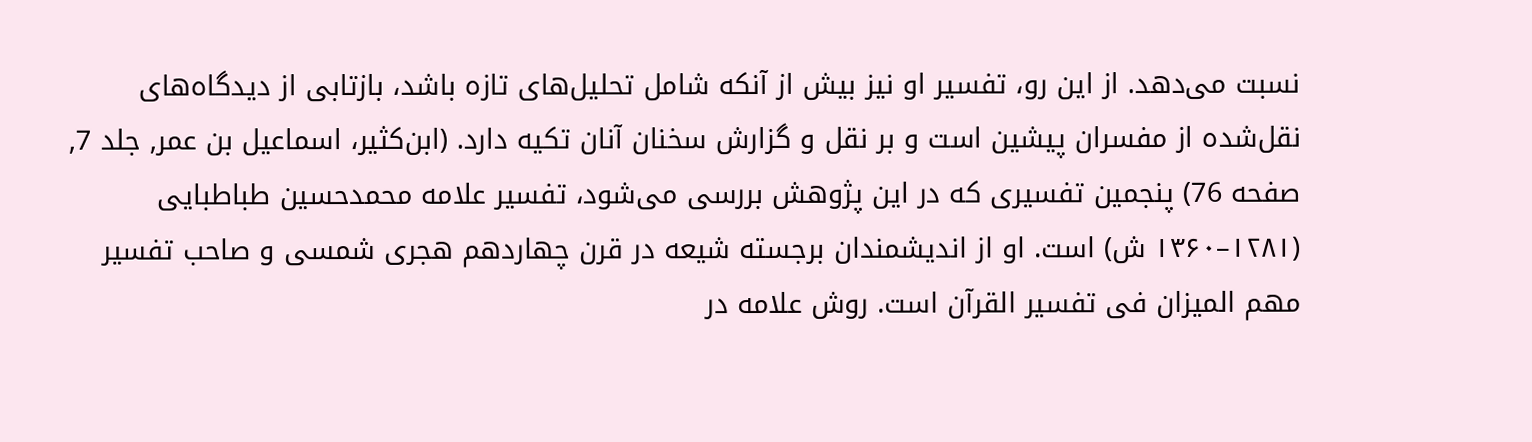نسبت می‌دهد. از این رو، تفسیر او نیز بیش از آنکه شامل تحلیل‌های تازه باشد، بازتابی از دیدگاه‌های نقل‌شده از مفسران پیشین است و بر نقل و گزارش سخنان آنان تکیه دارد. (ابن‌کثیر، اسماعیل بن عمر, جلد 7, صفحه 76) پنجمین تفسیری که در این پژوهش بررسی می‌شود، تفسیر علامه محمدحسین طباطبایی (۱۲۸۱–۱۳۶۰ ش) است. او از اندیشمندان برجسته شیعه در قرن چهاردهم هجری شمسی و صاحب تفسیر مهم المیزان فی تفسیر القرآن است. روش علامه در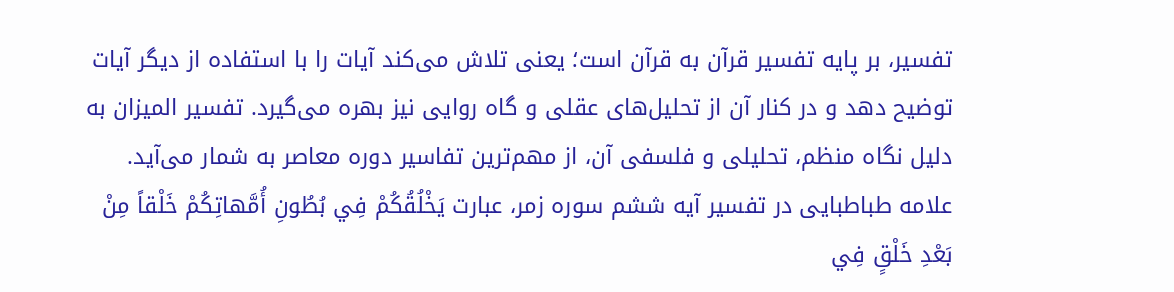تفسیر، بر پایه تفسیر قرآن به قرآن است؛ یعنی تلاش می‌کند آیات را با استفاده از دیگر آیات توضیح دهد و در کنار آن از تحلیل‌های عقلی و گاه روایی نیز بهره می‌گیرد. تفسیر المیزان به دلیل نگاه منظم، تحلیلی و فلسفی آن، از مهم‌ترین تفاسیر دوره معاصر به شمار می‌آید. علامه طباطبایی در تفسیر آیه ششم سوره زمر، عبارت يَخْلُقُكُمْ فِي بُطُونِ أُمَّهاتِكُمْ خَلْقاً مِنْ بَعْدِ خَلْقٍ فِي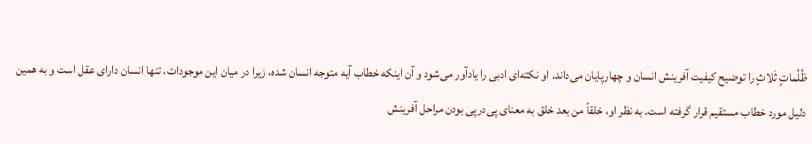ظُلُماتٍ ثَلاثٍ را توضیح کیفیت آفرینش انسان و چهارپایان می‌داند. او نکته‌ای ادبی را یادآور می‌شود و آن اینکه خطاب آیه متوجه انسان شده، زیرا در میان این موجودات، تنها انسان دارای عقل است و به همین دلیل مورد خطاب مستقیم قرار گرفته است. به نظر او، خلقاً من بعد خلق به معنای پی‌درپی بودن مراحل آفرینش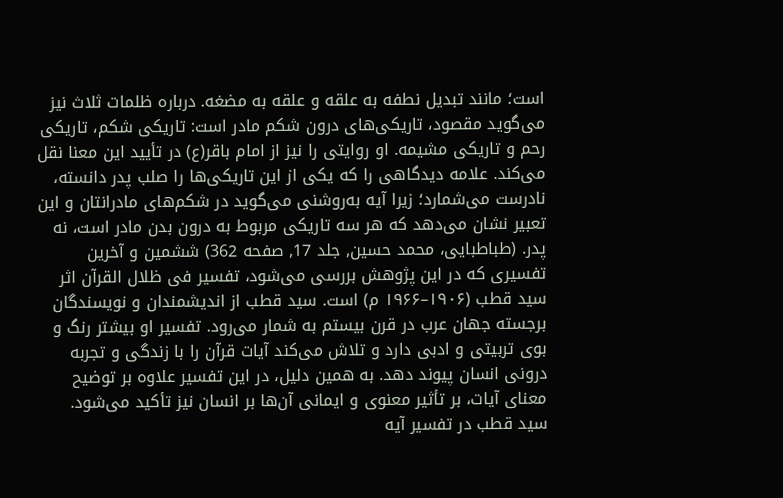است؛ مانند تبدیل نطفه به علقه و علقه به مضغه. درباره ظلمات ثلاث نیز می‌گوید مقصود، تاریکی‌های درون شکم مادر است: تاریکی شکم، تاریکی رحم و تاریکی مشیمه. او روایتی را نیز از امام باقر(ع) در تأیید این معنا نقل می‌کند. علامه دیدگاهی را که یکی از این تاریکی‌ها را صلب پدر دانسته، نادرست می‌شمارد؛ زیرا آیه به‌روشنی می‌گوید در شکم‌های مادرانتان و این تعبیر نشان می‌دهد که هر سه تاریکی مربوط به درون بدن مادر است، نه پدر. (طباطبایی، محمد حسین, جلد 17, صفحه 362) ششمین و آخرین تفسیری که در این پژوهش بررسی می‌شود، تفسیر فی ظلال القرآن اثر سید قطب (۱۹۰۶–۱۹۶۶ م) است. سید قطب از اندیشمندان و نویسندگان برجسته جهان عرب در قرن بیستم به شمار می‌رود. تفسیر او بیشتر رنگ و بوی تربیتی و ادبی دارد و تلاش می‌کند آیات قرآن را با زندگی و تجربه درونی انسان پیوند دهد. به همین دلیل، در این تفسیر علاوه بر توضیح معنای آیات، بر تأثیر معنوی و ایمانی آن‌ها بر انسان نیز تأکید می‌شود. سید قطب در تفسیر آیه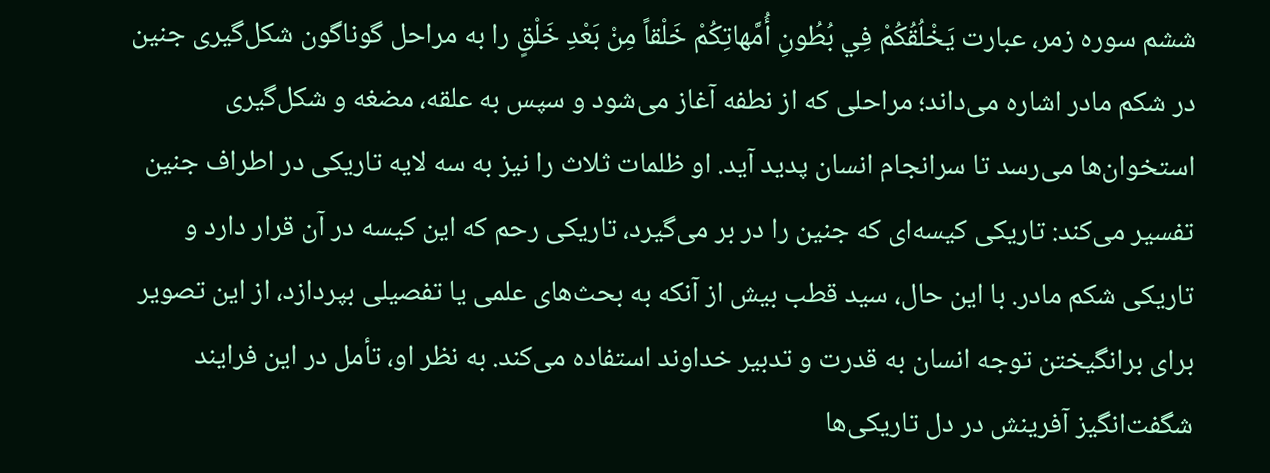ششم سوره زمر، عبارت يَخْلُقُكُمْ فِي بُطُونِ أُمَّهاتِكُمْ خَلْقاً مِنْ بَعْدِ خَلْقٍ را به مراحل گوناگون شکل‌گیری جنین در شکم مادر اشاره می‌داند؛ مراحلی که از نطفه آغاز می‌شود و سپس به علقه، مضغه و شکل‌گیری استخوان‌ها می‌رسد تا سرانجام انسان پدید آید. او ظلمات ثلاث را نیز به سه لایه تاریکی در اطراف جنین تفسیر می‌کند: تاریکی کیسه‌ای که جنین را در بر می‌گیرد، تاریکی رحم که این کیسه در آن قرار دارد و تاریکی شکم مادر. با این حال، سید قطب بیش از آنکه به بحث‌های علمی یا تفصیلی بپردازد، از این تصویر برای برانگیختن توجه انسان به قدرت و تدبیر خداوند استفاده می‌کند. به نظر او، تأمل در این فرایند شگفت‌انگیز آفرینش در دل تاریکی‌ها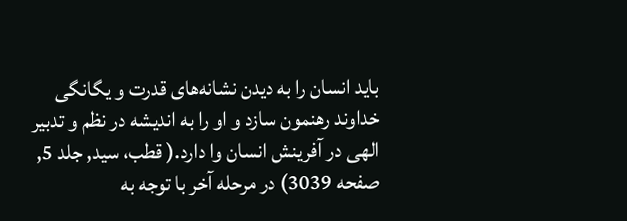باید انسان را به دیدن نشانه‌های قدرت و یگانگی خداوند رهنمون سازد و او را به اندیشه در نظم و تدبیر الهی در آفرینش انسان وا دارد.( قطب، سید, جلد 5, صفحه 3039) در مرحله آخر با توجه به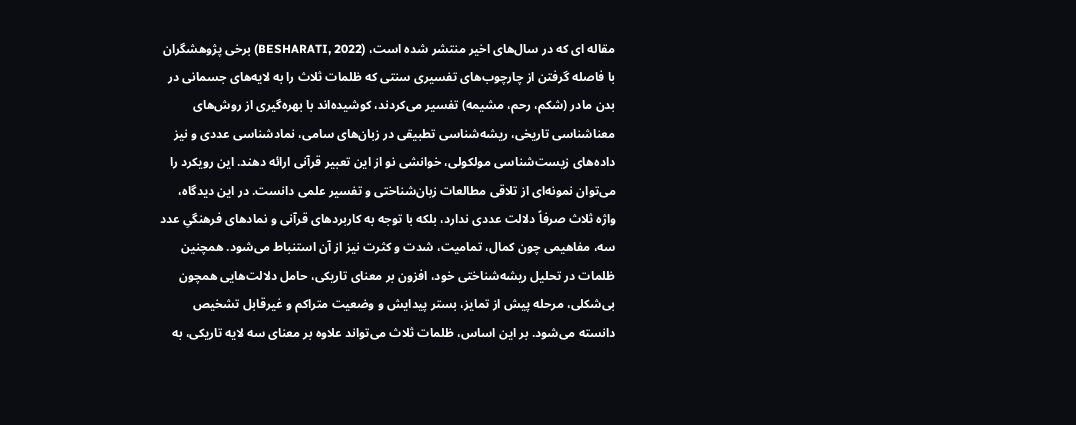مقاله ای که در سال‌های اخیر منتشر شده است، (BESHARATI, 2022) برخی پژوهشگران با فاصله گرفتن از چارچوب‌های تفسیری سنتی که ظلمات ثلاث را به لایه‌های جسمانی در بدن مادر (شکم، رحم، مشیمه) تفسیر می‌کردند، کوشیده‌اند با بهره‌گیری از روش‌های معناشناسی تاریخی، ریشه‌شناسی تطبیقی در زبان‌های سامی، نمادشناسی عددی و نیز داده‌های زیست‌شناسی مولکولی، خوانشی نو از این تعبیر قرآنی ارائه دهند. این رویکرد را می‌توان نمونه‌ای از تلاقی مطالعات زبان‌شناختی و تفسیر علمی دانست. در این دیدگاه، واژه ثلاث صرفاً دلالت عددی ندارد، بلکه با توجه به کاربردهای قرآنی و نمادهای فرهنگیِ عدد سه، مفاهیمی چون کمال، تمامیت، شدت و کثرت نیز از آن استنباط می‌شود. همچنین ظلمات در تحلیل ریشه‌شناختی خود، افزون بر معنای تاریکی، حامل دلالت‌هایی همچون بی‌شکلی، مرحله پیش از تمایز، بستر پیدایش و وضعیت متراکم و غیرقابل تشخیص دانسته می‌شود. بر این اساس، ظلمات ثلاث می‌تواند علاوه بر معنای سه لایه تاریکی، به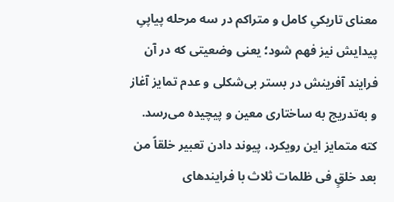معنای تاریکیِ کامل و متراکم در سه مرحله پیاپیِ پیدایش نیز فهم شود؛ یعنی وضعیتی که در آن فرایند آفرینش در بستر بی‌شکلی و عدم تمایز آغاز و به‌تدریج به ساختاری معین و پیچیده می‌رسد. کته متمایز این رویکرد، پیوند دادن تعبیر خلقاً من بعد خلقٍ فی ظلمات ثلاث با فرایندهای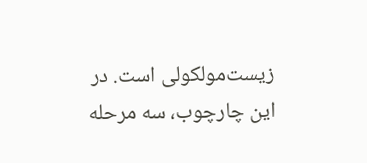زیست‌مولکولی است. در این چارچوب، سه مرحله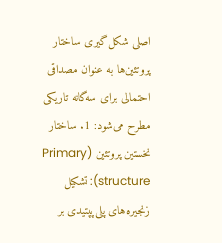اصلی شکل‌گیری ساختار پروتئین‌ها به عنوان مصداقی احتمالی برای سه‌گانه تاریکی مطرح می‌شود: 1. ساختار نخستین پروتئین (Primary structure): تشکیل زنجیره‌های پلی‌پپتیدی بر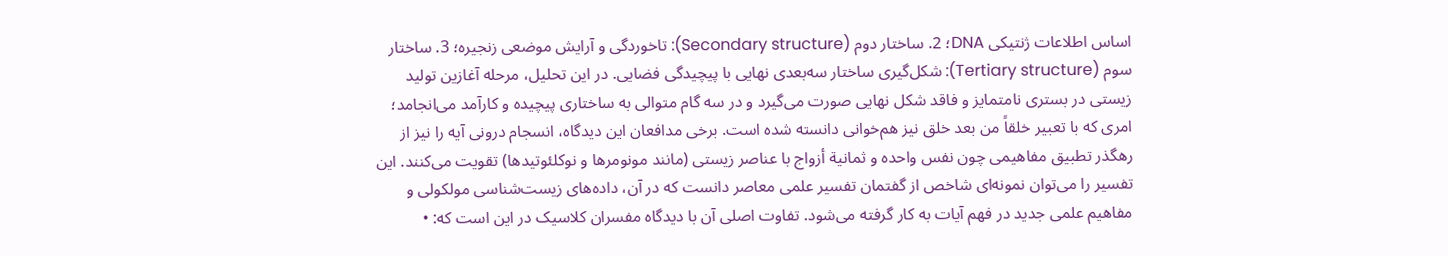اساس اطلاعات ژنتیکی DNA؛ 2. ساختار دوم (Secondary structure): تاخوردگی و آرایش موضعی زنجیره؛ 3. ساختار سوم (Tertiary structure): شکل‌گیری ساختار سه‌بعدی نهایی با پیچیدگی فضایی. در این تحلیل، مرحله آغازین تولید زیستی در بستری نامتمایز و فاقد شکل نهایی صورت می‌گیرد و در سه گام متوالی به ساختاری پیچیده و کارآمد می‌انجامد؛ امری که با تعبیر خلقاً من بعد خلق نیز هم‌خوانی دانسته شده است. برخی مدافعان این دیدگاه، انسجام درونی آیه را نیز از رهگذر تطبیق مفاهیمی چون نفس واحده و ثمانیة أزواج با عناصر زیستی (مانند مونومرها و نوکلئوتیدها) تقویت می‌کنند. این تفسیر را می‌توان نمونه‌ای شاخص از گفتمان تفسیر علمی معاصر دانست که در آن، داده‌های زیست‌شناسی مولکولی و مفاهیم علمی جدید در فهم آیات به کار گرفته می‌شود. تفاوت اصلی آن با دیدگاه مفسران کلاسیک در این است که: •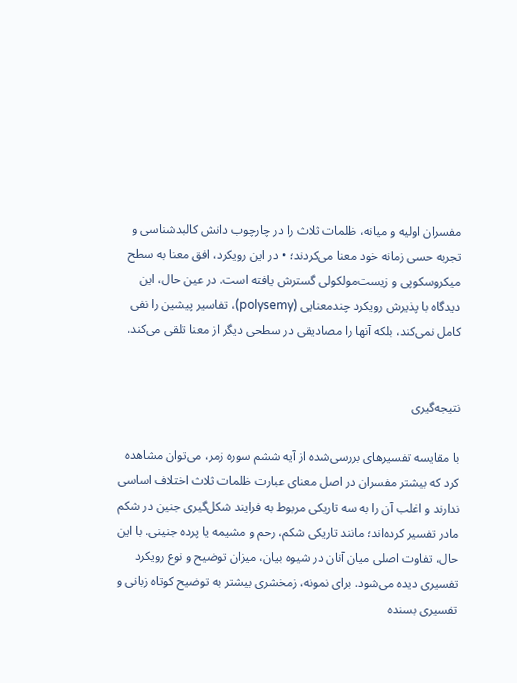مفسران اولیه و میانه، ظلمات ثلاث را در چارچوب دانش کالبدشناسی و تجربه حسی زمانه خود معنا می‌کردند؛ • در این رویکرد، افق معنا به سطح میکروسکوپی و زیست‌مولکولی گسترش یافته است. در عین حال، این دیدگاه با پذیرش رویکرد چندمعنایی (polysemy)، تفاسیر پیشین را نفی کامل نمی‌کند، بلکه آنها را مصادیقی در سطحی دیگر از معنا تلقی می‌کند.


نتیجه‌گیری

با مقایسه تفسیرهای بررسی‌شده از آیه ششم سوره زمر، می‌توان مشاهده کرد که بیشتر مفسران در اصل معنای عبارت ظلمات ثلاث اختلاف اساسی ندارند و اغلب آن را به سه تاریکی مربوط به فرایند شکل‌گیری جنین در شکم مادر تفسیر کرده‌اند؛ مانند تاریکی شکم، رحم و مشیمه یا پرده جنینی. با این حال، تفاوت اصلی میان آنان در شیوه بیان، میزان توضیح و نوع رویکرد تفسیری دیده می‌شود. برای نمونه، زمخشری بیشتر به توضیح کوتاه زبانی و تفسیری بسنده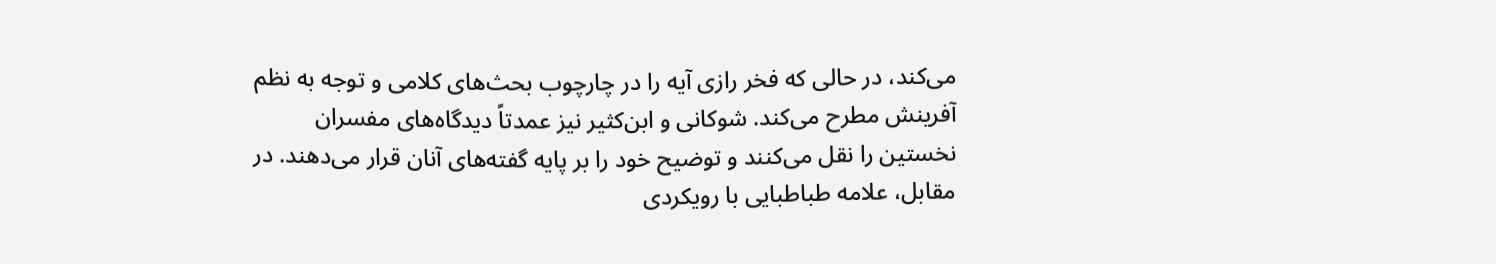می‌کند، در حالی که فخر رازی آیه را در چارچوب بحث‌های کلامی و توجه به نظم آفرینش مطرح می‌کند. شوکانی و ابن‌کثیر نیز عمدتاً دیدگاه‌های مفسران نخستین را نقل می‌کنند و توضیح خود را بر پایه گفته‌های آنان قرار می‌دهند. در مقابل، علامه طباطبایی با رویکردی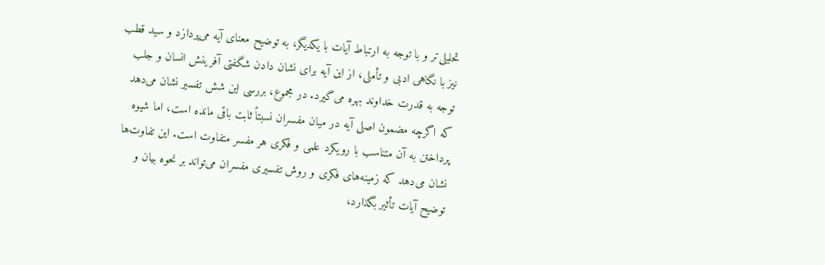تحلیلی‌تر و با توجه به ارتباط آیات با یکدیگر، به توضیح معنای آیه می‌پردازد و سید قطب نیز با نگاهی ادبی و تأملی، از این آیه برای نشان دادن شگفتی آفرینش انسان و جلب توجه به قدرت خداوند بهره می‌گیرد. در مجموع، بررسی این شش تفسیر نشان می‌دهد که اگرچه مضمون اصلی آیه در میان مفسران نسبتاً ثابت باقی مانده است، اما شیوه پرداختن به آن متناسب با رویکرد علمی و فکری هر مفسر متفاوت است. این تفاوت‌ها نشان می‌دهد که زمینه‌های فکری و روش تفسیری مفسران می‌تواند بر نحوه بیان و توضیح آیات تأثیر بگذارد،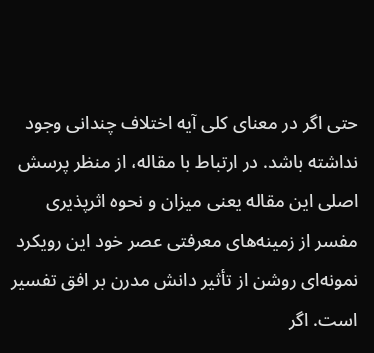حتی اگر در معنای کلی آیه اختلاف چندانی وجود نداشته باشد. در ارتباط با مقاله، از منظر پرسش اصلی این مقاله یعنی میزان و نحوه اثرپذیری مفسر از زمینه‌های معرفتی عصر خود این رویکرد نمونه‌ای روشن از تأثیر دانش مدرن بر افق تفسیر است. اگر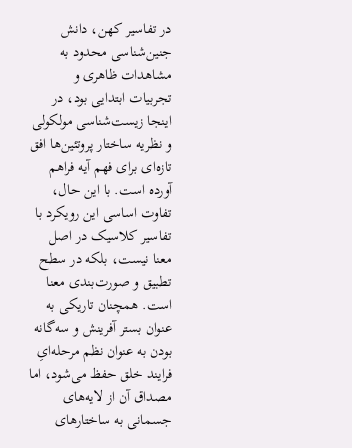در تفاسیر کهن، دانش جنین‌شناسی محدود به مشاهدات ظاهری و تجربیات ابتدایی بود، در اینجا زیست‌شناسی مولکولی و نظریه ساختار پروتئین‌ها افق تازه‌ای برای فهم آیه فراهم آورده است. با این حال، تفاوت اساسی این رویکرد با تفاسیر کلاسیک در اصل معنا نیست، بلکه در سطح تطبیق و صورت‌بندی معنا است. همچنان تاریکی به عنوان بستر آفرینش و سه‌گانه بودن به عنوان نظم مرحله‌ایِ فرایند خلق حفظ می‌شود، اما مصداق آن از لایه‌های جسمانی به ساختارهای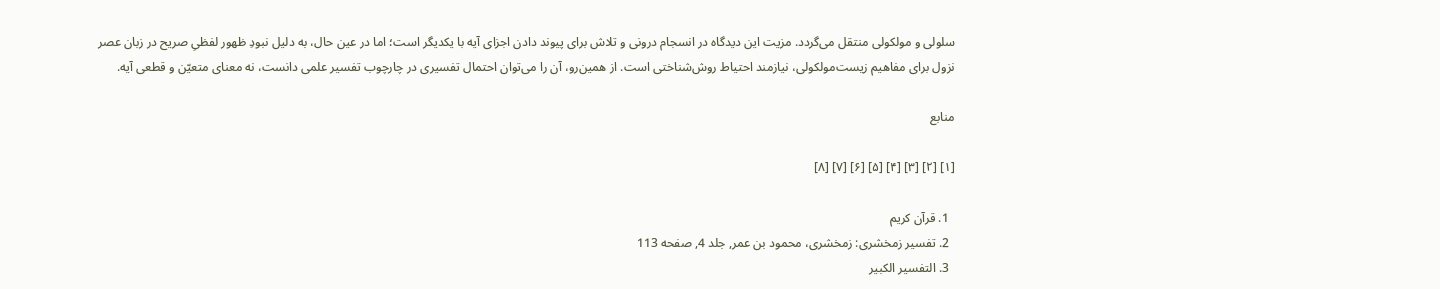سلولی و مولکولی منتقل می‌گردد. مزیت این دیدگاه در انسجام درونی و تلاش برای پیوند دادن اجزای آیه با یکدیگر است؛ اما در عین حال، به دلیل نبودِ ظهور لفظیِ صریح در زبان عصر نزول برای مفاهیم زیست‌مولکولی، نیازمند احتیاط روش‌شناختی است. از همین‌رو، آن را می‌توان احتمال تفسیری در چارچوب تفسیر علمی دانست، نه معنای متعیّن و قطعی آیه.

منابع

[۱] [۲] [۳] [۴] [۵] [۶] [۷] [۸]

  1. قرآن کریم
  2. تفسیر زمخشری: زمخشری، محمود بن عمر, جلد 4, صفحه 113
  3. التفسیر الکبیر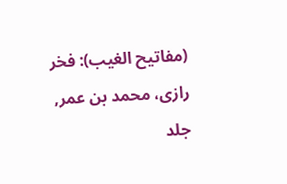(مفاتيح الغیب): فخر رازی، محمد بن عمر, جلد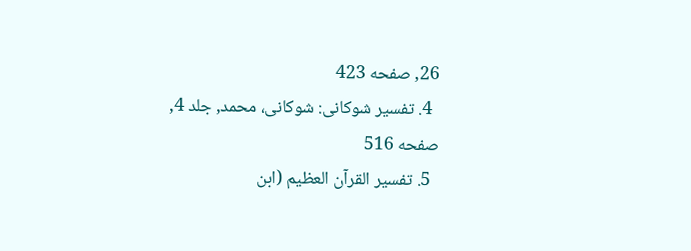26, صفحه 423
  4. تفسیر شوکانی: شوکانی، محمد, جلد 4, صفحه 516
  5. تفسیر القرآن العظیم (ابن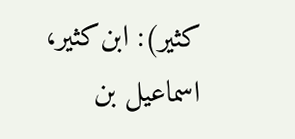کثیر): ابن‌کثیر، اسماعیل بن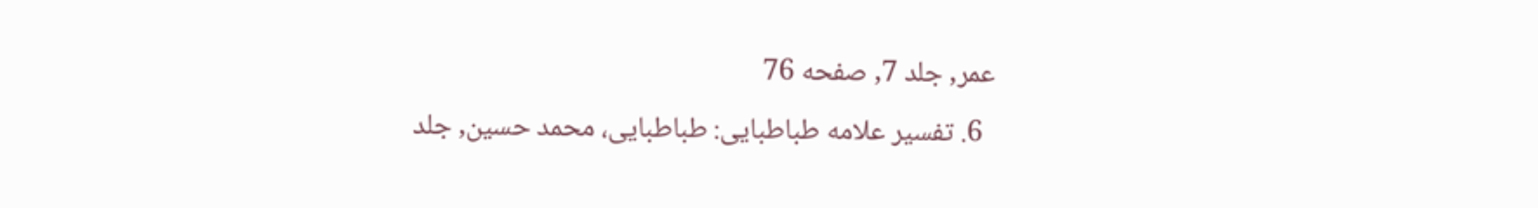عمر, جلد 7, صفحه 76
  6. تفسیر علامه طباطبایی: طباطبایی، محمد حسین, جلد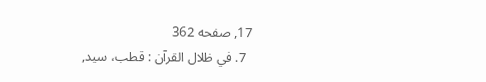17, صفحه 362
  7. في ظلال القرآن : قطب، سید,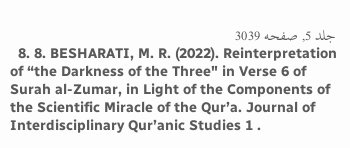جلد 5, صفحه 3039
  8. 8. BESHARATI, M. R. (2022). Reinterpretation of “the Darkness of the Three" in Verse 6 of Surah al-Zumar, in Light of the Components of the Scientific Miracle of the Qur’a. Journal of Interdisciplinary Qur’anic Studies 1 .